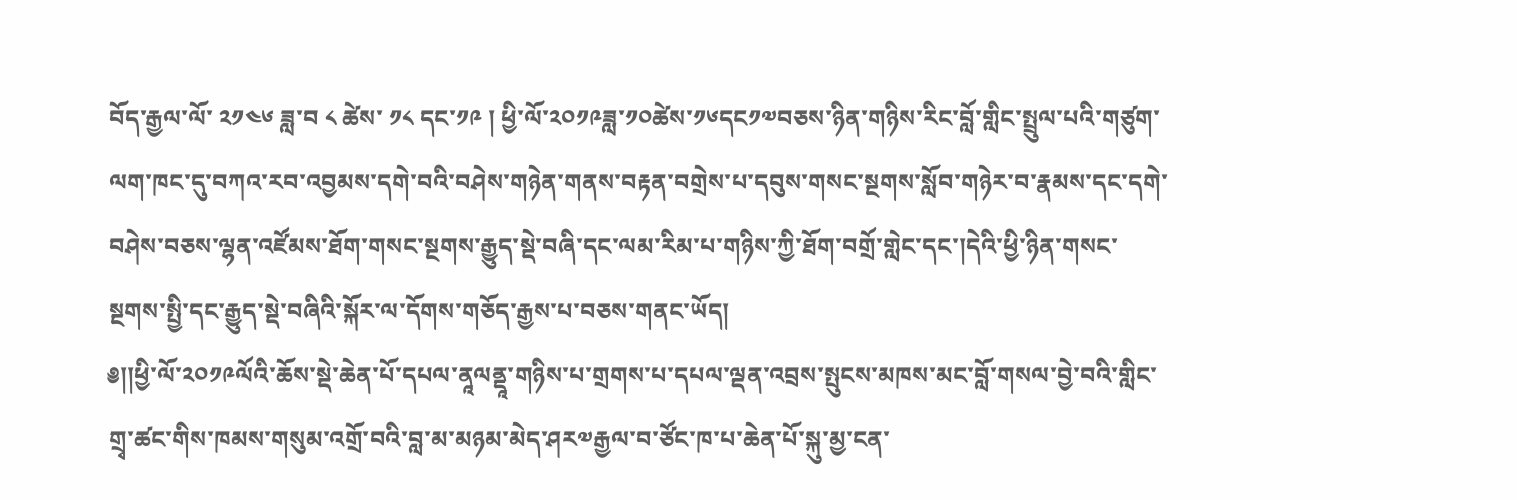བོད་རྒྱལ་ལོ་ ༢༡༤༦ ཟླ་བ ༨ ཚེས་ ༡༨ དང་༡༩ ། ཕྱི་ལོ་༢༠༡༩ཟླ་༡༠ཚེས་༡༦དང༡༧བཅས་ཉིན་གཉིས་རིང་བློ་གླིང་སྤྲུལ་པའི་གཙུག་ལག་ཁང་དུ་བཀའ་རབ་འབྱམས་དགེ་བའི་བཤེས་གཉེན་གནས་བརྟན་བགྲེས་པ་དབུས་གསང་སྔགས་སློབ་གཉེར་བ་རྣམས་དང་དགེ་བཤེས་བཅས་ལྷན་འཛོམས་ཐོག་གསང་སྔགས་རྒྱུད་སྡེ་བཞི་དང་ལམ་རིམ་པ་གཉིས་ཀྱི་ཐོག་བགྲོ་གླེང་དང་།དེའི་ཕྱི་ཉིན་གསང་སྔགས་སྤྱི་དང་རྒྱུད་སྡེ་བཞིའི་སྐོར་ལ་དོགས་གཅོད་རྒྱས་པ་བཅས་གནང་ཡོད།
༅།།ཕྱི་ལོ་༢༠༡༩ལོའི་ཆོས་སྡེ་ཆེན་པོ་དཔལ་ནཱལནྡཱ་གཉིས་པ་གྲགས་པ་དཔལ་ལྡན་འབྲས་སྤུངས་མཁས་མང་བློ་གསལ་བྱེ་བའི་གླིང་གྲྭ་ཚང་གིས་ཁམས་གསུམ་འགྲོ་བའི་བླ་མ་མཉམ་མེད་ཤར༧རྒྱལ་བ་ཙོང་ཁ་པ་ཆེན་པོ་སྐུ་མྱ་ངན་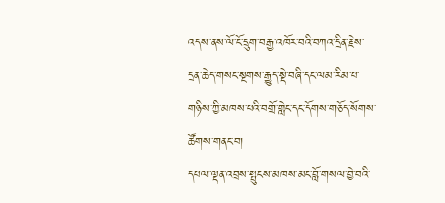འདས་ནས་ལོ་ངོ་དྲུག་བརྒྱ་འཁོར་བའི་བཀའ་དྲིན་རྗེས་དྲན་ཆེད་གསང་སྔགས་རྒྱུད་སྡེ་བཞི་དང་ལམ་རིམ་པ་གཉིས་ཀྱི་མཁས་པའི་བགྲོ་གླེང་དང་དོགས་གཅོད་སོགས་ཚོགས་གནང་བ།
དཔལ་ལྡན་འབྲས་སྤུངས་མཁས་མང་བློ་གསལ་བྱེ་བའི་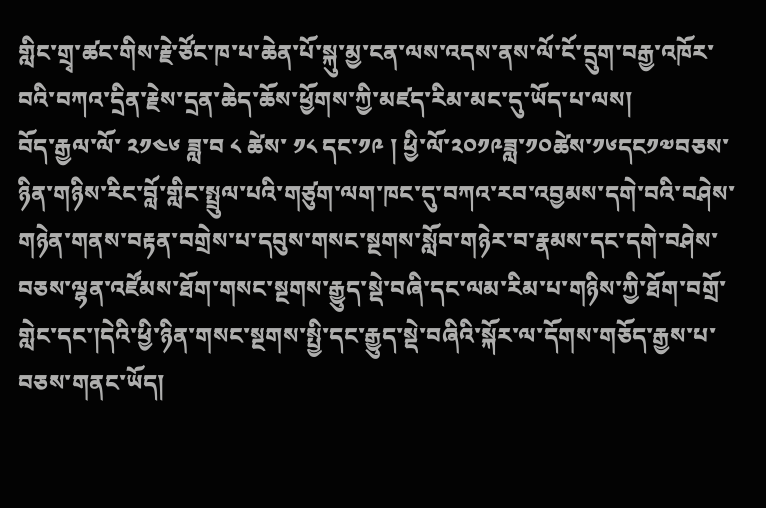གླིང་གྲྭ་ཚང་གིས་རྗེ་ཙོང་ཁ་པ་ཆེན་པོ་སྐུ་མྱ་ངན་ལས་འདས་ནས་ལོ་ངོ་དྲུག་བརྒྱ་འཁོར་བའི་བཀའ་དྲིན་རྗེས་དྲན་ཆེད་ཆོས་ཕྱོགས་ཀྱི་མཛད་རིམ་མང་དུ་ཡོད་པ་ལས།
བོད་རྒྱལ་ལོ་ ༢༡༤༦ ཟླ་བ ༨ ཚེས་ ༡༨ དང་༡༩ ། ཕྱི་ལོ་༢༠༡༩ཟླ་༡༠ཚེས་༡༦དང༡༧བཅས་ཉིན་གཉིས་རིང་བློ་གླིང་སྤྲུལ་པའི་གཙུག་ལག་ཁང་དུ་བཀའ་རབ་འབྱམས་དགེ་བའི་བཤེས་གཉེན་གནས་བརྟན་བགྲེས་པ་དབུས་གསང་སྔགས་སློབ་གཉེར་བ་རྣམས་དང་དགེ་བཤེས་བཅས་ལྷན་འཛོམས་ཐོག་གསང་སྔགས་རྒྱུད་སྡེ་བཞི་དང་ལམ་རིམ་པ་གཉིས་ཀྱི་ཐོག་བགྲོ་གླེང་དང་།དེའི་ཕྱི་ཉིན་གསང་སྔགས་སྤྱི་དང་རྒྱུད་སྡེ་བཞིའི་སྐོར་ལ་དོགས་གཅོད་རྒྱས་པ་བཅས་གནང་ཡོད།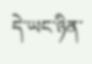དེ་ཡང་ཉིན་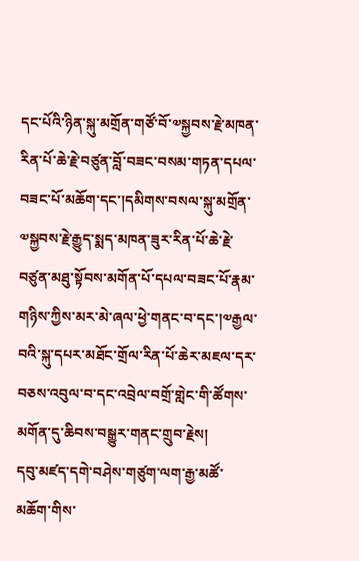དང་པོའི་ཉིན་སྐུ་མགྲོན་གཙོ་བོ་༧སྐྱབས་རྗེ་མཁན་རིན་པོ་ཆེ་རྗེ་བཙུན་བློ་བཟང་བསམ་གཏན་དཔལ་བཟང་པོ་མཆོག་དང་།དམིགས་བསལ་སྐུ་མགྲོན་༧སྐྱབས་རྗེ་རྒྱུད་སྨད་མཁན་ཟུར་རིན་པོ་ཆེ་རྗེ་བཙུན་མཐུ་སྟོབས་མགོན་པོ་དཔལ་བཟང་པོ་རྣམ་གཉིས་ཀྱིས་མར་མེ་ཞལ་ཕྱེ་གནང་བ་དང་།༧རྒྱལ་བའི་སྐུ་དཔར་མཐོང་གྲོལ་རིན་པོ་ཆེར་མཇལ་དར་བཅས་འབུལ་བ་དང་འབྲེལ་བགྲོ་གླེང་གི་ཚོགས་མགོན་དུ་ཆིབས་བསྒྱུར་གནང་གྲུབ་རྗེས།
དབུ་མཛད་དགེ་བཤེས་གཙུག་ལག་རྒྱ་མཚོ་མཆོག་གིས་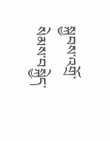སྐྱབས་འགྲོ་སེམས་བསྐྱེད་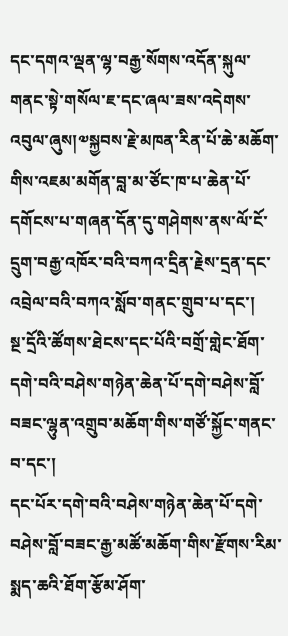དང་དགའ་ལྡན་ལྷ་བརྒྱ་སོགས་འདོན་སྐུལ་གནང་སྟེ་གསོལ་ཇ་དང་ཞལ་ཟས་འདེགས་འབུལ་ཞུས།༧སྐྱབས་རྗེ་མཁན་རིན་པོ་ཆེ་མཆོག་གིས་འཇམ་མགོན་བླ་མ་ཙོང་ཁ་པ་ཆེན་པོ་དགོངས་པ་གཞན་དོན་དུ་གཤེགས་ནས་ལོ་ངོ་དྲུག་བརྒྱ་འཁོར་བའི་བཀའ་དྲིན་རྗེས་དྲན་དང་འབྲེལ་བའི་བཀའ་སློབ་གནང་གྲུབ་པ་དང་།
སྔ་དྲོའི་ཚོགས་ཐེངས་དང་པོའི་བགྲོ་གླེང་ཐོག་དགེ་བའི་བཤེས་གཉེན་ཆེན་པོ་དགེ་བཤེས་བློ་བཟང་ལྷུན་འགྲུབ་མཆོག་གིས་གཙོ་སྐྱོང་གནང་བ་དང་།
དང་པོར་དགེ་བའི་བཤེས་གཉེན་ཆེན་པོ་དགེ་བཤེས་བློ་བཟང་རྒྱ་མཚོ་མཆོག་གིས་རྫོགས་རིམ་སྨད་ཆའི་ཐོག་རྩོམ་ཤོག་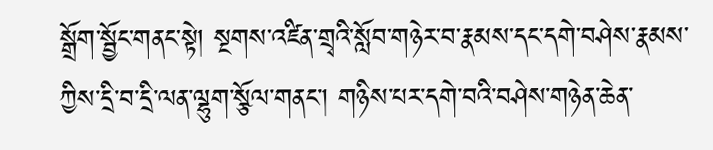སྒྲོག་སྦྱོང་གནང་སྟེ། སྔགས་འཛིན་གྲྭའི་སློབ་གཉེར་བ་རྣམས་དང་དགེ་བཤེས་རྣམས་ཀྱིས་དྲི་བ་དྲི་ལན་ལྷུག་སྩོལ་གནང་། གཉིས་པར་དགེ་བའི་བཤེས་གཉེན་ཆེན་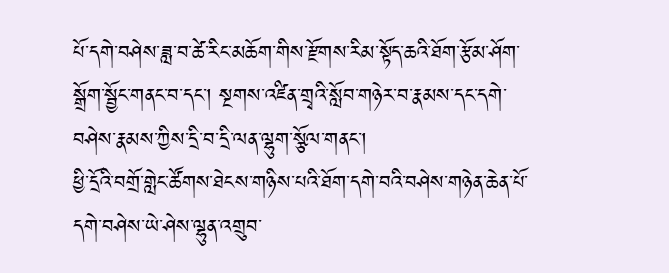པོ་དགེ་བཤེས་ཟླ་བ་ཚེ་རིང་མཆོག་གིས་རྫོགས་རིམ་སྟོད་ཆའི་ཐོག་རྩོམ་ཤོག་སྒྲོག་སྦྱོང་གནང་བ་དང་། སྔགས་འཛིན་གྲྭའི་སློབ་གཉེར་བ་རྣམས་དང་དགེ་བཤེས་རྣམས་ཀྱིས་དྲི་བ་དྲི་ལན་ལྷུག་སྩོལ་གནང་།
ཕྱི་དྲོའི་བགྲོ་གླེང་ཚོགས་ཐེངས་གཉིས་པའི་ཐོག་དགེ་བའི་བཤེས་གཉེན་ཆེན་པོ་དགེ་བཤེས་ཡེ་ཤེས་ལྷུན་འགྲུབ་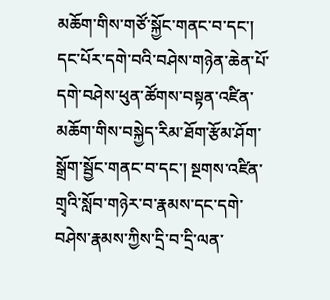མཆོག་གིས་གཙོ་སྐྱོང་གནང་བ་དང་། དང་པོར་དགེ་བའི་བཤེས་གཉེན་ཆེན་པོ་དགེ་བཤེས་ཕུན་ཚོགས་བསྟན་འཛིན་མཆོག་གིས་བསྐྱེད་རིམ་ཐོག་རྩོམ་ཤོག་སྒྲོག་སྦྱོང་གནང་བ་དང་། སྔགས་འཛིན་གྲྭའི་སློབ་གཉེར་བ་རྣམས་དང་དགེ་བཤེས་རྣམས་ཀྱིས་དྲི་བ་དྲི་ལན་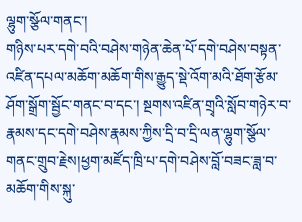ལྷུག་སྩོལ་གནང་།
གཉིས་པར་དགེ་བའི་བཤེས་གཉེན་ཆེན་པོ་དགེ་བཤེས་བསྟན་འཛིན་དཔལ་མཆོག་མཆོག་གིས་རྒྱུད་སྡེ་འོག་མའི་ཐོག་རྩོམ་ཤོག་སྒྲོག་སྦྱོང་གནང་བ་དང་། སྔགས་འཛིན་གྲྭའི་སློབ་གཉེར་བ་རྣམས་དང་དགེ་བཤེས་རྣམས་ཀྱིས་དྲི་བ་དྲི་ལན་ལྷུག་སྩོལ་གནང་གྲུབ་རྗེས།ཕྱག་མཛོད་ཁྲི་པ་དགེ་བཤེས་བློ་བཟང་ཟླ་བ་མཆོག་གིས་སྐུ་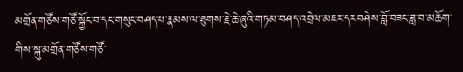མགྲོན་གཙོས་གཙོ་སྐྱོང་བ་དང་གསུང་བཤད་པ་རྣམས་ལ་ཐུགས་རྗེ་ཆེ་ཞུའི་གཏམ་བཤད་འབྲེལ་མཇར་དརབཤེས་བློ་བཟང་ཟླ་བ་མཆོག་གིས་སྐུ་མགྲོན་གཙོས་གཙོ་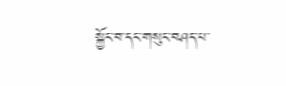སྐྱོང་བ་དང་གསུང་བཤད་པ་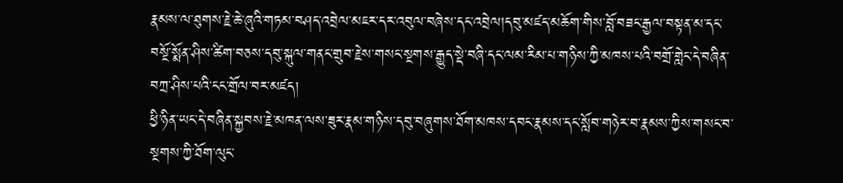རྣམས་ལ་ཐུགས་རྗེ་ཆེ་ཞུའི་གཏམ་བཤད་འབྲེལ་མཇར་དར་འབུལ་བཞེས་དང་འབྲེལ།དབུ་མཛད་མཆོག་གིས་བློ་བཟང་རྒྱལ་བསྟན་མ་དང་བསྔོ་སྨོན་ཤིས་ཚིག་བཅས་དབུ་སྐུལ་གནང་གྲུབ་རྗེས་གསང་སྔགས་རྒྱུད་སྡེ་བཞི་དང་ལམ་རིམ་པ་གཉིས་ཀྱི་མཁས་པའི་བགྲོ་གླེང་དེ་བཞིན་བཀྲ་ཤིས་པའི་ངང་གྲོལ་བར་མཛད།
ཕྱི་ཉིན་ཡང་དེ་བཞིན་སྐྱབས་རྗེ་མཁན་ལས་ཟུར་རྣམ་གཉིས་དབུ་བཞུགས་ཐོག་མཁས་དབང་རྣམས་དང་སློབ་གཉེར་བ་རྣམས་ཀྱིས་གསང་བ་སྔགས་ཀྱི་ཐོག་ལུང་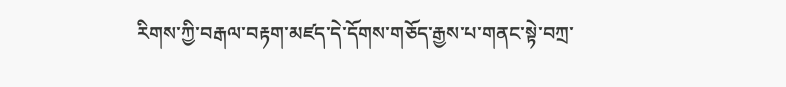རིགས་ཀྱི་བརྒལ་བརྟག་མཛད་དེ་དོགས་གཅོད་རྒྱས་པ་གནང་སྟེ་བཀྲ་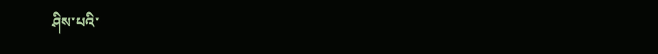ཤིས་པའི་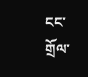ངང་གྲོལ་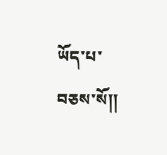ཡོད་པ་བཅས་སོ།།